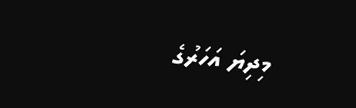މިދިޔަ އަހަރުގެ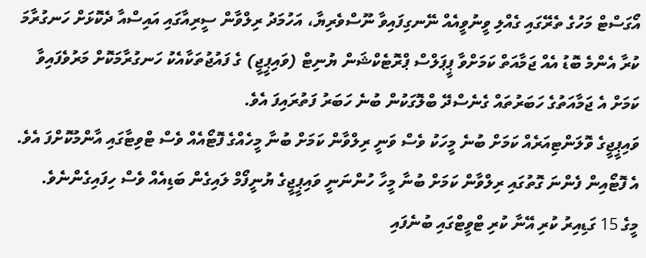އޯގަސްޓް މަހުގެ ތެރޭގައި ގެއްލި ވީނުވީއެއް ނޭނގިފައިވާ ނޫސްވެރިޔާ، އަހުމަދު ރިލްވާން ސީރިއާގައި އައިސްއާ ދެކޮޅަށް ހަނގުރާމަ ކުރާ އެންމެ ބޮޑު އެއް ޖަމާއަތް ކަމަށްވާ ޕީޕަލްސް ޕްރޮޓެކްޝަން ޔުނިޓް (ވައިޕީޖީ) ގެ ފައުޖުތަކާއެކު ހަނގުރާމަކޮށް މަރުވެފައިވާ ކަމަށް އެ ޖަމާއަތުގެ ހަބަރުތައް ގެނެސްދޭ ބްލޮގަކުން ބުނެ ހަބަރު ފަތުރައިފަ އެވެ.
ވައިޕީޖީގެ ވޮލަންޓިއަރެއް ކަމަށް ބުނެ މީހަކު ވެސް ވަނީ ރިލްވާން ކަމަށް ބުނާ މީހެއްގެ ފޮޓޯއެއް ވެސް ޓްވިޓާގައި އާންމުކޮށްފަ އެވެ. އެ ފޮޓޯއިން ފެންނަ ގޮތުގައި ރިލްވާން ކަމަށް ބުނާ މީހާ ހުންނަނީ ވައިޕީޖީގެ ޔުނީފޯމް ލައިގެން ބަޑިއެއް ވެސް ހިފައިގެންނެވެ.
މީގެ 15 ގަޑިއިރު ކުރި އޭނާ ކުރި ޓްވީޓްގައި ބުނެފައި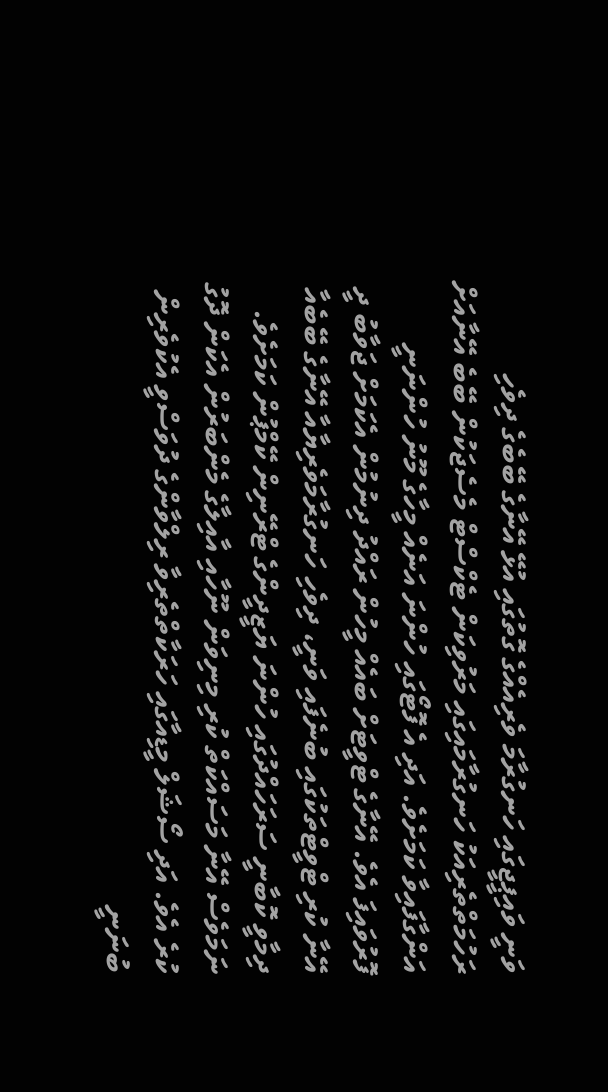ވަނީ ވައިޕީޖީގައި ހަނގުރާމަ ވެރިއެއްގެ ގޮތުގައި އުޅޭ އޭނާގެ ބޭބެގެ ދިވެހި ރަހުމަތްތެރިއަކު ހަނގުރާމައިގައި މަރުވިކަން ޓެކްސްޓް މެސެޖަކުން ބޭބެ އޭނާއަށް އަންގާފައިވާ ކަމަށެވެ. އަދި އެ ފޮޓޯގައި ހުންނަ އަނެއް މީހާގެ މޫނު ހުންނަނީ ފޮރުވައިފަ އެވެ. އޭނާގެ ޓްވީޓަށް ބައެއް މީހުން ރައްދު ދިނުމުން އެކަމަށް ޖަވާބު ދީ އޭނާ ކުރި ޓްވީޓްތަކުގައި ބުނެފައި ވަނީ، ދިވެހި ހަނގުރާމަވެރިޔާއާ އޭނާގެ ބޭބެއާ ދިމާވީ ކޮބާނީ ސަރަހައްދުގައި ހުންނަ ޔަޒީދީންގެ ޓްރޭނިން ކޭމްޕުން ކަމަށެވެ.
ނަމަވެސް އޭނާ މަސައްކަތް ކުރި މިނިވަން ނޫހާއި އާއިލާގެ މެންބަރުން އެކަން ދޮގު ކުރެ އެވެ. އަދި ސޯޝަލް މީޑިއާގައި ހަރަކާތްތެރިވާ ރިލްވާންގެ ދުވަސްވީ އެކުވެރިން ބުނަނީ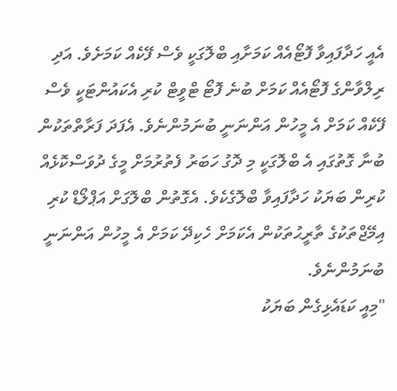އެއީ ހަދާފައިވާ ފޮޓޯއެއް ކަމަށާއި ބްލޮގަކީ ވެސް ފޭކެއް ކަމަށެވެ. އަދި ރިލްވާންގެ ފޮޓޯއެއް ކަމަށް ބުނެ ފޮޓޯ ޓްވީޓް ކުރި އެކައުންޓަކީ ވެސް ފޭކެއް ކަމަށް އެ މީހުން އަންނަނީ ބުނަމުންނެވެ. އެފަދަ ފަރާތްތަކުން ބުނާ ގޮތުގައި އެ ބްލޮގަކީ މި ދޮގު ހަބަރު ފެތުރުމަށް މީގެ ދުވަސްކޮޅެއް ކުރިން ބަޔަކު ހަދާފައިވާ ބްލޮގެކެވެ. އެގޮތުން ބްލޮގަށް އަޕްލޯޑް ކުރި އިމޭޖްތަކުގެ ތާރީޙުތަކުން އެކަމަށް ހެކިދޭ ކަމަށް އެ މީހުން އަންނަނީ ބުނަމުންނެވެ.
"މިއީ ކަޑައެޅިގެން ބަޔަކު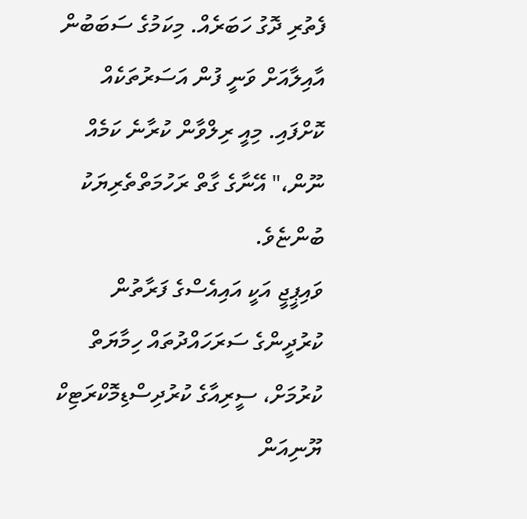ފެތުރި ދޮގު ހަބަރެއް. މިކަމުގެ ސަބަބުން އާއިލާއަށް ވަނީ ފުން އަސަރުތަކެއް ކޮށްފައި. މިއީ ރިލްވާން ކުރާނެ ކަމެއް ނޫން،" އޭނާގެ ގާތް ރަހުމަތްތެރިޔަކު ބުންޏެވެ.
ވައިޕީޖީ އަކީ އައިއެސްގެ ފަރާތުން ކުރުދީންގެ ސަރަހައްދުތައް ހިމާޔަތް ކުރުމަށް، ސީރިއާގެ ކުރުދިސްޑިމޮކްރަޓިކް ޔޫނިއަން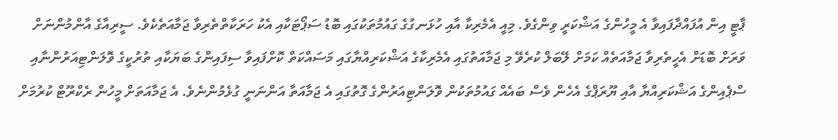ޕާޓީ އިން އުފައްދާފައިވާ އެ މީހުންގެ އަޝްކަރީ ވިންގެވެ. މިއީ އެމެރިކާ އާއި ހުޅަނގުގެ ގައުމުތަކުގައި ބޮޑު ސަޕޯޓަކާއި އެކު ހަރަކާތްތެރިވާ ޖަމާއަތެކެވެ. ސީރިއާގެ އާންމުންނަށް ވަރަށް ބޮޑަށް އެހީތެރިވާ ޖަމާއަތެއް ކަމަށް ލޭބަލް ކުރެވޭ މި ޖަމާއަތުގައި އެމެރިކާގެ އަޝްކަރިއްޔާގައި މަސައްކަތް ކޮށްފައިވާ ސިފައިންގެ ބަޔަކާއި ތުރުކީގެ ވޮލަންޓިއަރުންނާއި ސްޕެއިންގެ އަޝްކަރިއްޔާ އާއި ޔޫރަޕްގެ އެހެން ވެސް ބައެއް ގައުމުތަކުން ވޮލަންޓިއަރުންގެ ގޮތުގައި އެ ޖަމާއަތާ އަންނަނީ ގުޅެމުންނެވެ. އެ ޖަމާއަތަށް މީހުން ރެކްރޫޓް ކުރުމަށް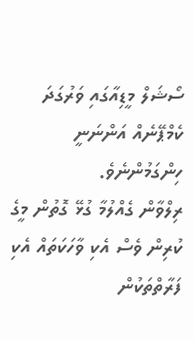ސޯޝަލް މީޑިއާގައި ވަރުގަދަ ކެމްޕޭނެއް އަންނަނީ ހިންގަމުންނެވެ.
ރިލްވާން ގެއްލުމާ ގުޅޭ ގޮތުން މީގެ ކުރިން ވެސް އެކި ވާހަކަތައް އެކި ފަރާތްތަކުން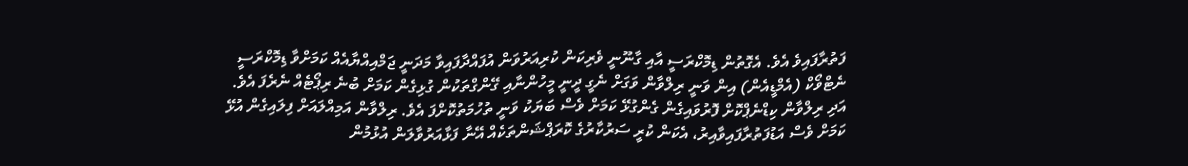ފަތުރާފައިވެ އެވެ. އެގޮތުން ޑިމޮކްރަސީ އާއި ގާނޫނީ ވެރިކަން ކުރިއަރުވަން އުފައްދާފައިވާ މަދަނީ ޖަމްއިއްޔާއެއް ކަމަށްވާ ޑިމޮކްރަސީ ނެޓްވޯކް (އެމްޑީއެން) އިން ވަނީ ރިލްވާން ވަގަށް ނެގީ ދީނީ މީހުންނާއި ގޭންގްތަކުން ގުޅިގެން ކަމަށް ބުނެ ރިޕޯޓެއް ނެރެފަ އެވެ. އަދި ރިލްވާން ކިޑްނެޕްކޮށް ފޮރުވައިގެން ގެންގުޅޭ ކަމަށް ވެސް ބަޔަކު ވަނީ ތުހުމަތުކޮށްފަ އެވެ. ރިލްވާން އަމިއްލައަށް ފިލައިގެން އުޅޭ ކަމަށް ވެސް އަޑުފަތުރާފައިވާއިރު، އެކަން ކުރީ ސަރުކާރުގެ ކޮރަޕްޝަންތަކެއް އޭނާ ފަޅާއަރުވާލަން އުޅުމުން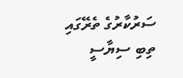ސަރުކާރުގެ ތެރޭގައި ތިބި ސިޔާސީ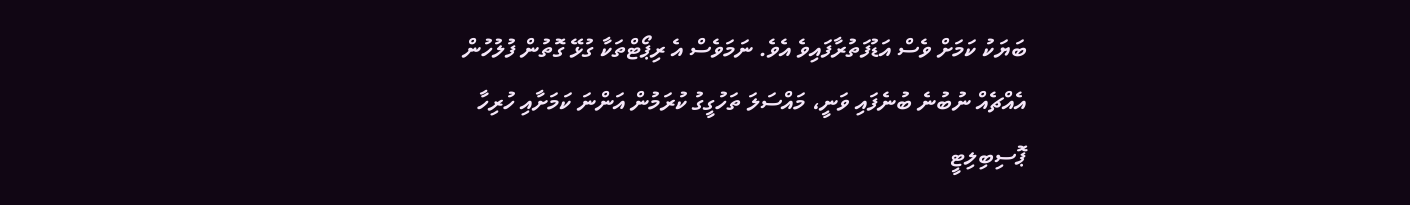ބަޔަކު ކަމަށް ވެސް އަޑުފަތުރާފައިވެ އެވެ. ނަމަވެސް އެ ރިޕޯޓްތަކާ ގުޅޭ ގޮތުން ފުލުހުން އެއްޗެއް ނުބުނެ ބުނެފައި ވަނީ، މައްސަލަ ތަހުގީގު ކުރަމުން އަންނަ ކަމަށާއި ހުރިހާ ޕޮސިބިލިޓީ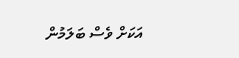އަކަށް ވެސް ބަލަމުން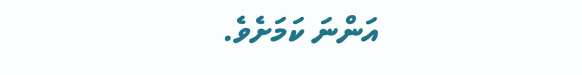އަންނަ ކަމަށެވެ.